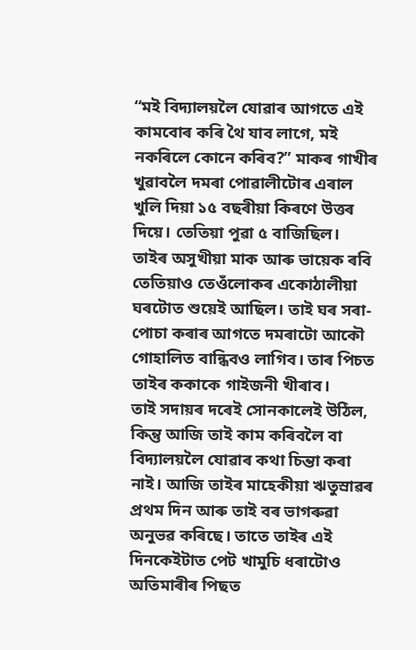“মই বিদ্যালয়লৈ যোৱাৰ আগতে এই কামবোৰ কৰি থৈ যাব লাগে, মই নকৰিলে কোনে কৰিব?” মাকৰ গাখীৰ খুৱাবলৈ দমৰা পোৱালীটোৰ এৰাল খুলি দিয়া ১৫ বছৰীয়া কিৰণে উত্তৰ দিয়ে। তেতিয়া পুৱা ৫ বাজিছিল। তাইৰ অসুখীয়া মাক আৰু ভায়েক ৰবি তেতিয়াও তেওঁলোকৰ একোঠালীয়া ঘৰটোত শুয়েই আছিল। তাই ঘৰ সৰা-পোচা কৰাৰ আগতে দমৰাটো আকৌ গোহালিত বান্ধিবও লাগিব। তাৰ পিচত তাইৰ ককাকে গাইজনী খীৰাব।
তাই সদায়ৰ দৰেই সোনকালেই উঠিল, কিন্তু আজি তাই কাম কৰিবলৈ বা বিদ্যালয়লৈ যোৱাৰ কথা চিন্তা কৰা নাই। আজি তাইৰ মাহেকীয়া ঋতুস্ৰাৱৰ প্ৰথম দিন আৰু তাই বৰ ভাগৰুৱা অনুভৱ কৰিছে। তাতে তাইৰ এই দিনকেইটাত পেট খামুচি ধৰাটোও অতিমাৰীৰ পিছত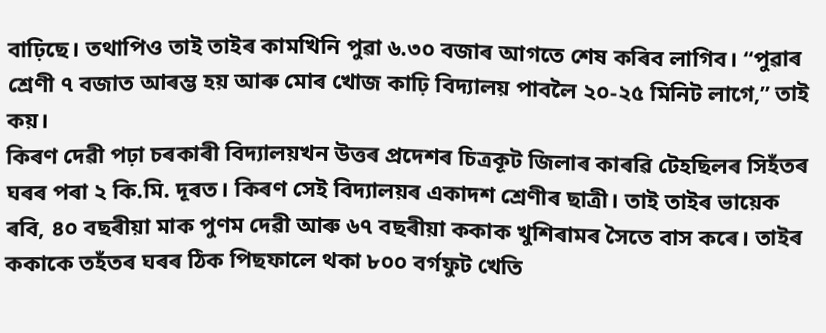বাঢ়িছে। তথাপিও তাই তাইৰ কামখিনি পুৱা ৬.৩০ বজাৰ আগতে শেষ কৰিব লাগিব। “পুৱাৰ শ্ৰেণী ৭ বজাত আৰম্ভ হয় আৰু মোৰ খোজ কাঢ়ি বিদ্যালয় পাবলৈ ২০-২৫ মিনিট লাগে,” তাই কয়।
কিৰণ দেৱী পঢ়া চৰকাৰী বিদ্যালয়খন উত্তৰ প্ৰদেশৰ চিত্ৰকূট জিলাৰ কাৰৱি টেহছিলৰ সিহঁতৰ ঘৰৰ পৰা ২ কি.মি. দূৰত। কিৰণ সেই বিদ্যালয়ৰ একাদশ শ্ৰেণীৰ ছাত্ৰী। তাই তাইৰ ভায়েক ৰবি, ৪০ বছৰীয়া মাক পুণম দেৱী আৰু ৬৭ বছৰীয়া ককাক খুশিৰামৰ সৈতে বাস কৰে। তাইৰ ককাকে তহঁতৰ ঘৰৰ ঠিক পিছফালে থকা ৮০০ বৰ্গফুট খেতি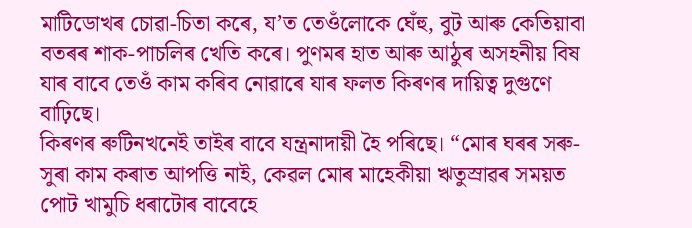মাটিডোখৰ চোৱা-চিতা কৰে, য’ত তেওঁলোকে ঘেঁহু, বুট আৰু কেতিয়াবা বতৰৰ শাক-পাচলিৰ খেতি কৰে। পুণমৰ হাত আৰু আঠুৰ অসহনীয় বিষ যাৰ বাবে তেওঁ কাম কৰিব নোৱাৰে যাৰ ফলত কিৰণৰ দায়িত্ব দুগুণে বাঢ়িছে।
কিৰণৰ ৰুটিনখনেই তাইৰ বাবে যন্ত্ৰনাদায়ী হৈ পৰিছে। “মোৰ ঘৰৰ সৰু-সুৰা কাম কৰাত আপত্তি নাই, কেৱল মোৰ মাহেকীয়া ঋতুস্ৰাৱৰ সময়ত পোট খামুচি ধৰাটোৰ বাবেহে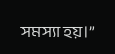সমস্যা হয়।”